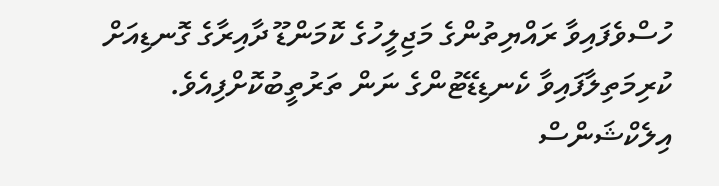ހުސްވެފައިވާ ރައްޔިތުންގެ މަޖިލީހުގެ ކޮމަންޑޫ ދާއިރާގެ ގޮނޑިއަށް ކުރިމަތިލާފައިވާ ކެނޑިޑޭޓުންގެ ނަން ތަރުތީބުކޮށްފިއެވެ.
އިލެކްޝަންސް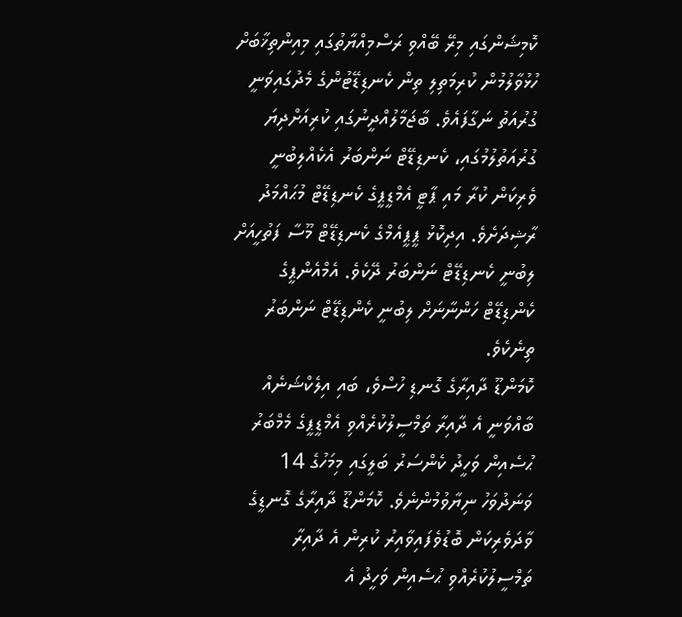ކޮމިޝަންގައި މިރޭ ބޭއްވި ރަސްމިއްޔާތުގައި މިއިންތިޚާބަށް ހުޅުވާލުމުން ކުރިމަތިލި ތިން ކެނޑިޑޭޓުންގެ މެދުގައިވަނީ ގުރުއަތު ނަގާފައެވެ. ބާޖަމާލުއްދީނުގައި ކުރިއަށްދިޔަ ގުރުއަތުލުމުގައި، ކެނޑިޑޭޓް ނަންބަރު އެކެއްލިބުނީ ވެރިކަން ކުރާ މައި ޕާޓީ އެމްޑީޕީގެ ކެނޑިޑޭޓް މުޙައްމަދު ރާޝިދަށެވެ. އިދިކޮޅު ޕީޕީއެމްގެ ކެނޑިޑޭޓް މޫސާ ފަތުހީއަށް ލިބުނީ ކެނޑިޑޭޓް ނަންބަރު ދޭކެވެ. އެމްއެންޕީގެ ކެންޑިޑޭޓް ހަންނާނަށް ލިބުނީ ކެންޑިޑޭޓް ނަންބަރު ތިނެކެވެ.
ކޮމަންޑޫ ދާއިރާގެ ގޮނޑި ހުސްވެ، ބައި އިލެކްޝަނެއް ބާއްވަނީ އެ ދާއިރާ ތަމްސީލުކުރެއްވި އެމްޑީޕީގެ މެމްބަރު ޙުސެއިން ވަހީދު ކެންސަރު ބަލީގައި މިމަހުގެ 14 ވަނަދުވަހު ނިޔާވުމުންނެވެ. ކޮމަންޑޫ ދާއިރާގެ ގޮނޑީގެ ވާދަވެރިކަން ބޮޑުވެފައިވާއިރު ކުރިން އެ ދާއިރާ ތަމްސީލުކުރެއްވި ޙުސެއިން ވަހީދު އެ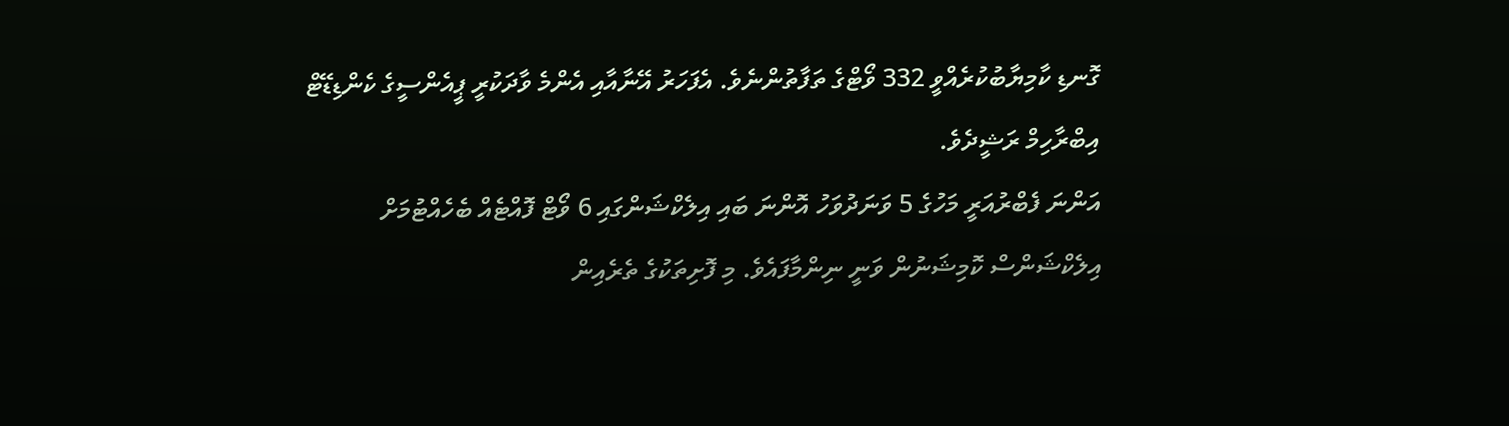ގޮނޑި ކާމިޔާބުކުރެއްވީ 332 ވޯޓްގެ ތަފާތުންނެވެ. އެފަހަރު އޭނާއާއި އެންމެ ވާދަކުރީ ޕީއެންސީގެ ކެންޑިޑޭޓް އިބްރާހިމް ރަޝީދެވެ.
އަންނަ ފެބްރުއަރީ މަހުގެ 5 ވަނަދުވަހު އޮންނަ ބައި އިލެކްޝަންގައި 6 ވޯޓް ފޮއްޓެއް ބެހެއްޓުމަށް އިލެކްޝަންސް ކޮމިޝަނުން ވަނީ ނިންމާފައެވެ. މި ފޮށިތަކުގެ ތެރެއިން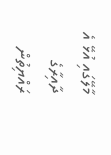މާލޭގައި އުޅޭ އެ ދާއިރާގެ ރައްޔިތުން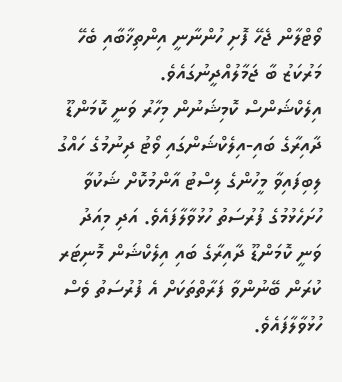ވޯޓްލާން ޖެހޭ ފޮށި ހުންނާނީ އިންތިޚާބާއި ބެހޭ މަރުކަޒު ބާ ޖަމާލުއްދީނުގައެވެ.
އިލެކްޝަންސް ކޮމިޝަނުން މިހާރު ވަނީ ކޮމަންޑޫ ދާއިރާގެ ބައި-އިލެކްޝަންގައި ވޯޓު ދިނުމުގެ ހައްގު ލިބިފައިވާ މީހުންގެ ލިސްޓު އާންމުކޮށް ޝަކުވާ ހުށަހެޅުމުގެ ފުރުސަތު ހުޅުވާލާފައެވެ. އަދި މިއަދު ވަނީ ކޮމަންޑޫ ދާއިރާގެ ބައި އިލެކްޝަން މޮނިޓަރ ކުރަން ބޭނުންވާ ފަރާތްތަކަށް އެ ފުރުސަތު ވެސް ހުޅުވާލާފައެވެ.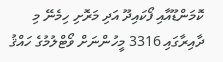ކޮމަންޑޫއާއި ފޯކައިދޫ އަދި މަރޮށި ހިމެނޭ މި ދާއިރާގައި 3316 މީހުންނަށް ވޯޓްލުމުގެ ހައްޤު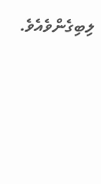ލިބިގެންވެއެވެ.